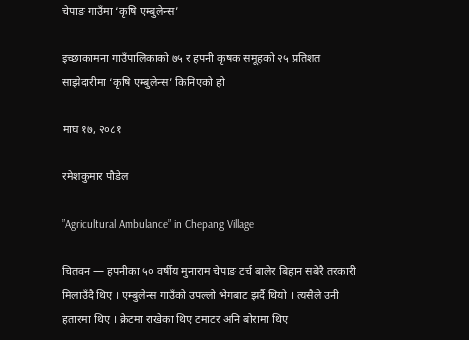चेपाङ गाउँमा ‘कृषि एम्बुलेन्स’

इच्छाकामना गाउँपालिकाको ७५ र हपनी कृषक समूहको २५ प्रतिशत साझेदारीमा ‘कृषि एम्बुलेन्स’ किनिएको हो

माघ १७, २०८१

रमेशकुमार पौडेल

”Agricultural Ambulance” in Chepang Village

चितवन — हपनीका ५० वर्षीय मुनाराम चेपाङ टर्च बालेर बिहान सबेरै तरकारी मिलाउँदै थिए । एम्बुलेन्स गाउँको उपल्लो भेगबाट झर्दै थियो । त्यसैले उनी हतारमा थिए । क्रेटमा राखेका थिए टमाटर अनि बोरामा थिए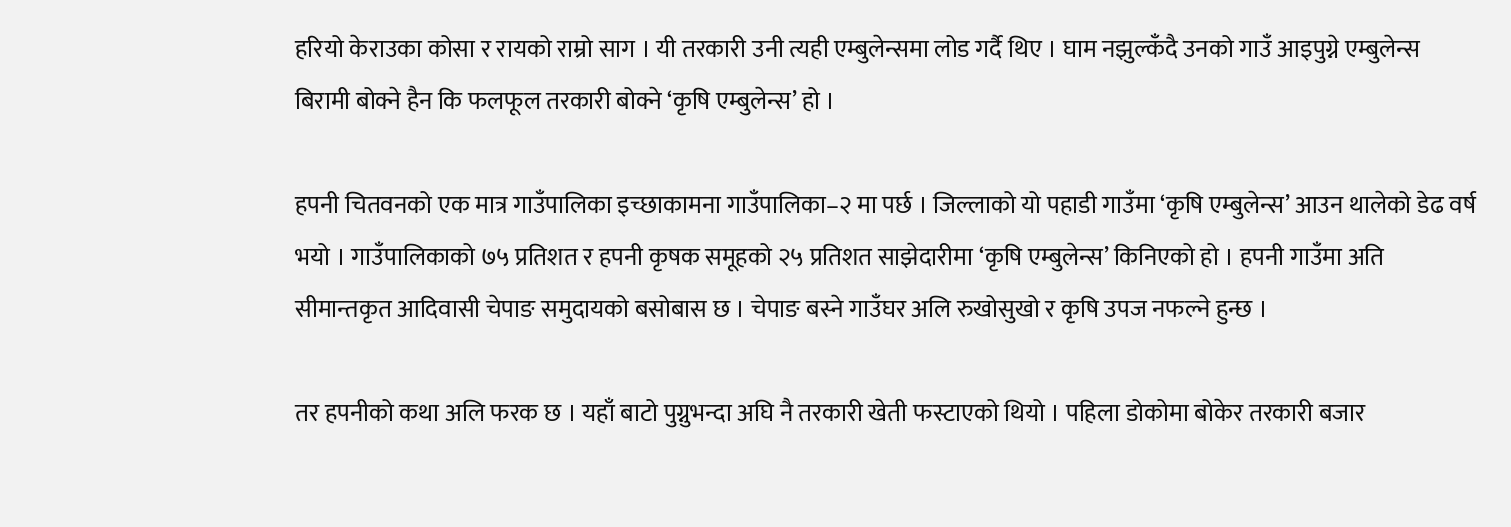हरियो केराउका कोसा र रायको राम्रो साग । यी तरकारी उनी त्यही एम्बुलेन्समा लोड गर्दै थिए । घाम नझुल्कँदै उनको गाउँ आइपुग्ने एम्बुलेन्स बिरामी बोक्ने हैन कि फलफूल तरकारी बोक्ने ‘कृषि एम्बुलेन्स’ हो ।

हपनी चितवनको एक मात्र गाउँपालिका इच्छाकामना गाउँपालिका–२ मा पर्छ । जिल्लाको यो पहाडी गाउँमा ‘कृषि एम्बुलेन्स’ आउन थालेको डेढ वर्ष भयो । गाउँपालिकाको ७५ प्रतिशत र हपनी कृषक समूहको २५ प्रतिशत साझेदारीमा ‘कृषि एम्बुलेन्स’ किनिएको हो । हपनी गाउँमा अति सीमान्तकृत आदिवासी चेपाङ समुदायको बसोबास छ । चेपाङ बस्ने गाउँघर अलि रुखोसुखो र कृषि उपज नफल्ने हुन्छ ।

तर हपनीको कथा अलि फरक छ । यहाँ बाटो पुग्नुभन्दा अघि नै तरकारी खेती फस्टाएको थियो । पहिला डोकोमा बोकेर तरकारी बजार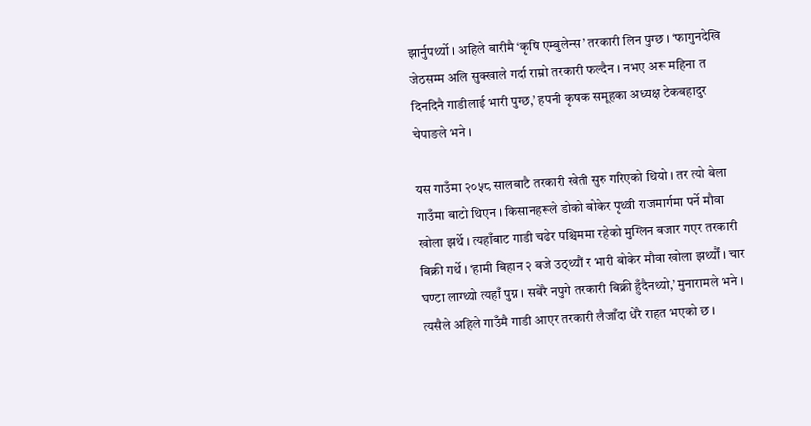झार्नुपर्थ्यो । अहिले बारीमै ‘कृषि एम्बुलेन्स’ तरकारी लिन पुग्छ । ‘फागुनदेखि जेठसम्म अलि सुक्खाले गर्दा राम्रो तरकारी फल्दैन । नभए अरू महिना त दिनदिनै गाडीलाई भारी पुग्छ,’ हपनी कृषक समूहका अध्यक्ष टेकबहादुर चेपाङले भने ।

यस गाउँमा २०५८ सालबाटै तरकारी खेती सुरु गरिएको थियो । तर त्यो बेला गाउँमा बाटो थिएन । किसानहरूले डोको बोकेर पृथ्वी राजमार्गमा पर्ने मौवा खोला झर्थे । त्यहाँबाट गाडी चढेर पश्चिममा रहेको मुग्लिन बजार गएर तरकारी बिक्री गर्थे । ‘हामी बिहान २ बजे उठ्थ्यौं र भारी बोकेर मौवा खोला झर्थ्यौं । चार घण्टा लाग्थ्यो त्यहाँ पुग्न । सबेरै नपुगे तरकारी बिक्री हुँदैनथ्यो,’ मुनारामले भने । त्यसैले अहिले गाउँमै गाडी आएर तरकारी लैजाँदा धेरै राहत भएको छ ।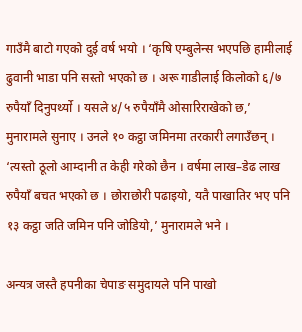गाउँमै बाटो गएको दुई वर्ष भयो । ‘कृषि एम्बुलेन्स भएपछि हामीलाई ढुवानी भाडा पनि सस्तो भएको छ । अरू गाडीलाई किलोको ६/७ रुपैयाँ दिनुपर्थ्यो । यसले ४/५ रुपैयाँमै ओसारिराखेको छ,’ मुनारामले सुनाए । उनले १० कट्ठा जमिनमा तरकारी लगाउँछन् । ‘त्यस्तो ठूलो आम्दानी त केही गरेको छैन । वर्षमा लाख–डेढ लाख रुपैयाँ बचत भएको छ । छोराछोरी पढाइयो, यतै पाखातिर भए पनि १३ कट्ठा जति जमिन पनि जोडियो,’ मुनारामले भने ।

अन्यत्र जस्तै हपनीका चेपाङ समुदायले पनि पाखो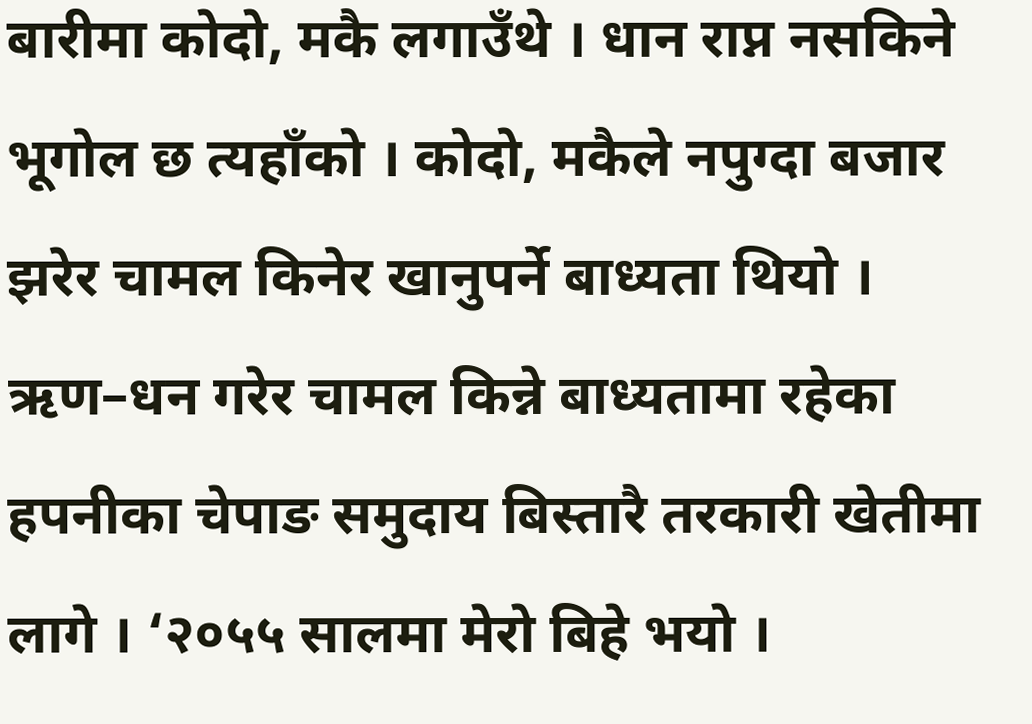बारीमा कोदो, मकै लगाउँथे । धान राप्न नसकिने भूगोल छ त्यहाँको । कोदो, मकैले नपुग्दा बजार झरेर चामल किनेर खानुपर्ने बाध्यता थियो । ऋण–धन गरेर चामल किन्ने बाध्यतामा रहेका हपनीका चेपाङ समुदाय बिस्तारै तरकारी खेतीमा लागे । ‘२०५५ सालमा मेरो बिहे भयो ।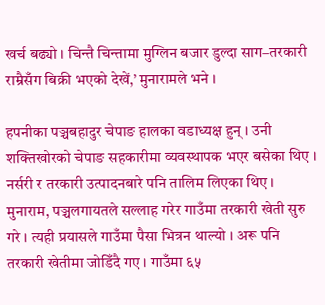खर्च बढ्यो । चिन्तै चिन्तामा मुग्लिन बजार डुल्दा साग–तरकारी राम्रैसँग बिक्री भएको देखें,’ मुनारामले भने ।

हपनीका पञ्चबहादुर चेपाङ हालका वडाध्यक्ष हुन् । उनी शक्तिखोरको चेपाङ सहकारीमा व्यवस्थापक भएर बसेका थिए । नर्सरी र तरकारी उत्पादनबारे पनि तालिम लिएका थिए । मुनाराम, पञ्चलगायतले सल्लाह गरेर गाउँमा तरकारी खेती सुरु गरे । त्यही प्रयासले गाउँमा पैसा भित्रन थाल्यो । अरू पनि तरकारी खेतीमा जोडिँदै गए । गाउँमा ६५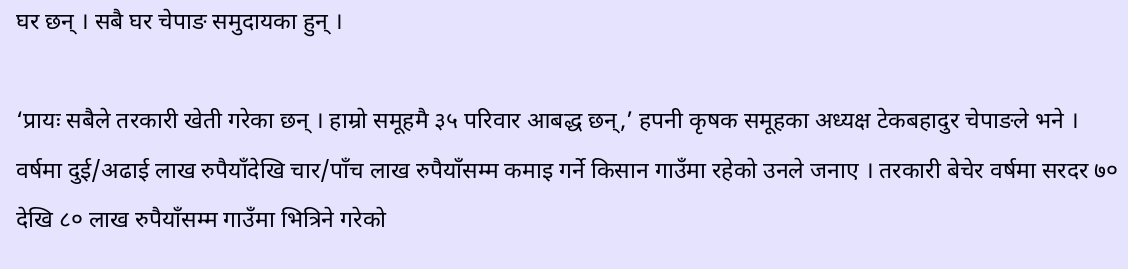घर छन् । सबै घर चेपाङ समुदायका हुन् ।

‘प्रायः सबैले तरकारी खेती गरेका छन् । हाम्रो समूहमै ३५ परिवार आबद्ध छन्,’ हपनी कृषक समूहका अध्यक्ष टेकबहादुर चेपाङले भने । वर्षमा दुई/अढाई लाख रुपैयाँदेखि चार/पाँच लाख रुपैयाँसम्म कमाइ गर्ने किसान गाउँमा रहेको उनले जनाए । तरकारी बेचेर वर्षमा सरदर ७० देखि ८० लाख रुपैयाँसम्म गाउँमा भित्रिने गरेको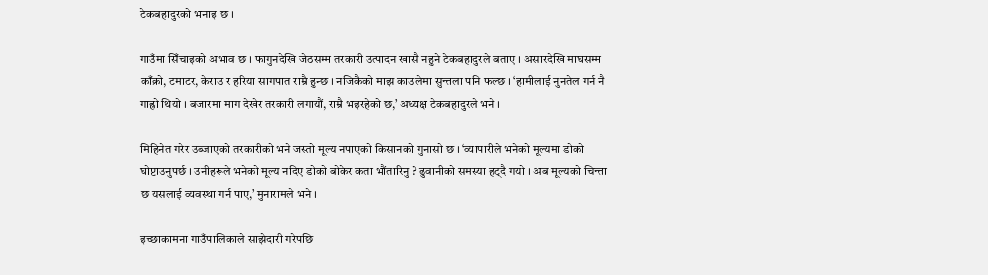टेकबहादुरको भनाइ छ ।

गाउँमा सिँचाइको अभाव छ । फागुनदेखि जेठसम्म तरकारी उत्पादन खासै नहुने टेकबहादुरले बताए । असारदेखि माघसम्म काँक्रो, टमाटर, केराउ र हरिया सागपात राम्रै हुन्छ । नजिकैको माझ काउलेमा सुन्तला पनि फल्छ । ‘हामीलाई नुनतेल गर्न नै गाह्रो थियो । बजारमा माग देखेर तरकारी लगायौं, राम्रै भइरहेको छ,’ अध्यक्ष टेकबहादुरले भने ।

मिहिनेत गरेर उब्जाएको तरकारीको भने जस्तो मूल्य नपाएको किसानको गुनासो छ । ‘व्यापारीले भनेको मूल्यमा डोको घोप्टाउनुपर्छ । उनीहरूले भनेको मूल्य नदिए डोको बोकेर कता भौंतारिनु ? ढुवानीको समस्या हट्दै गयो । अब मूल्यको चिन्ता छ यसलाई व्यवस्था गर्न पाए,’ मुनारामले भने ।

इच्छाकामना गाउँपालिकाले साझेदारी गरेपछि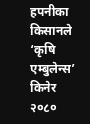हपनीका किसानले ‘कृषि एम्बुलेन्स’ किनेर २०८०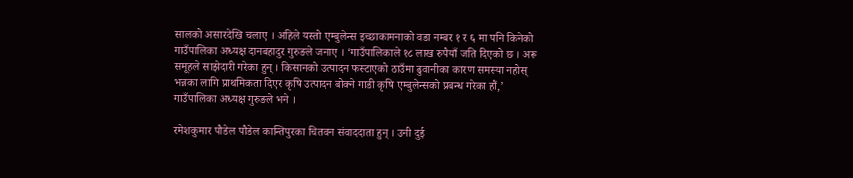सालको असारदेखि चलाए । अहिले यस्तो एम्बुलेन्स इच्छाकामनाको वडा नम्बर १ र ६ मा पनि किनेको गाउँपालिका अध्यक्ष दानबहादुर गुरुङले जनाए । ‘गाउँपालिकाले १८ लाख रुपैयाँ जति दिएको छ । अरू समूहले साझेदारी गरेका हुन् । किसानको उत्पादन फस्टाएको ठाउँमा ढुवानीका कारण समस्या नहोस् भन्नका लागि प्राथमिकता दिएर कृषि उत्पादन बोक्ने गाडी कृषि एम्बुलेन्सको प्रबन्ध गरेका हौं,’ गाउँपालिका अध्यक्ष गुरुङले भने ।

रमेशकुमार पौडेल पौडेल कान्तिपुरका चितवन संवाददाता हुन् । उनी दुई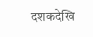दशकदेखि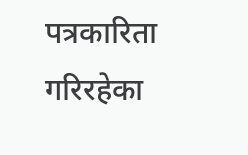पत्रकारिता गरिरहेका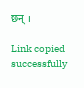छन् ।

Link copied successfully